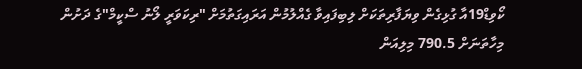ކޯވިޑް19އާ ގުޅިގެން ވިޔަފާރިތަކަށް ލިބިފައިވާ ގެއްލުމުން އަރައިގަތުމަށް "ރިކަވަރީ ލޯނު ސްކީމް"ގެ ދަށުން މިހާތަނަށް 790.5 މިލިއަން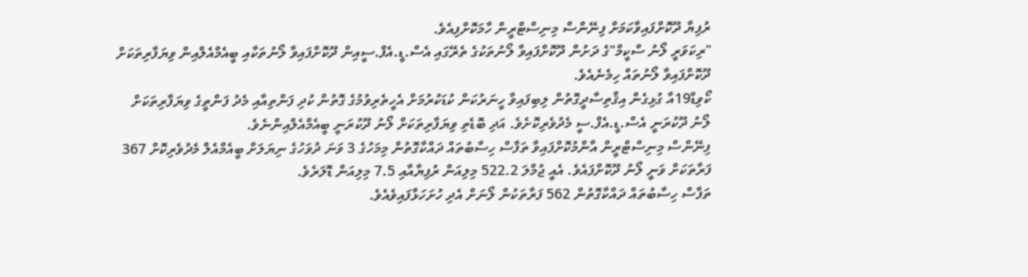ރުފިޔާ ދޫކޮށްފައިވާކަމަށް ފިނޭންސް މިނިސްޓްރީން ހާމަކޮށްފިއެވެ.
"ރިކަވަރީ ލޯނު ސްކީމް"ގެ ދަށުން ދޫކޮށްފައިވާ ލޯނުތަކުގެ ތެރޭގައި އެސް.ޑީ.އެފް.ސީއިން ދޫކޮށްފައިވާ ލޯނުތަކާއި ބީއެމްއެލްއިން ވިޔަފާރިތަކަށް ދޫކޮށްފައިވާ ލޯނުތައް ހިމެނެއެވެ.
ކޯވިޑް19އާ ގުޅިގެން އިޤްތިސާދީގޮތުން ލިބިފައިވާ ހީނަރުކަން ކުޑަކުރުމަށް އެހީތެރިވުމުގެ ގޮތުން ކުދި ފަންތިއާއި މެދު ފަންތީގެ ވިޔަފާރިތަކަށް ލޯނު ދޫކުރަނީ އެސް.ޑީ.އެފް.ސީ މެދުވެރިކޮށެވެ. އަދި ބޮޑެތި ވިޔަފާރިތަކަށް ލޯނު ދޫކުރަނީ ބީއެމްއެލްއިންނެވެ.
ފިނޭންސް މިނިސްޓްރީން އާންމުކޮށްފައިވާ ތަފާސް ހިސާބުތައް ދައްކާގޮތުން މިމަހުގެ 3 ވަނަ ދުވަހުގެ ނިޔަލަށް ބީއެމްއެލް މެދުވެރިކޮށް 367 ފަރާތަކަށް ވަނީ ލޯނު ދޫކޮށްފައެވެ. އެއީ ޖުމްލަ 522.2 މިލިއަން ރުފިޔާއާއި 7.5 މިލިއަން ޑޮލަރެވެ.
ތަފާސް ހިސާބުތައް ދައްކާގޮތުން 562 ފަރާތަކުން ލޯނަށް އެދި ހުށަހަޅާފައިވެއެވެ.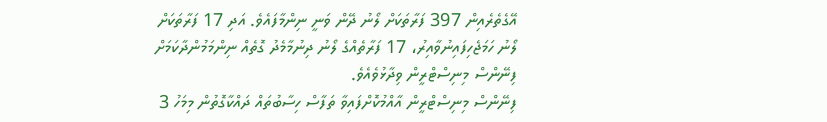އޭގެތެރެއިން 397 ފަރާތަކަށް ލޯނު ދޭން ވަނީ ނިންމާފައެވެ. އަދި 17 ފަރާތަކަށް ލޯނު ހަމަޖެހިފައިނުވާއިރު، 17 ފަރާތެއްގެ ލޯނު ދިނުމާމެދު ގޮތެއް ނިންމަމުންދާކަމަށް ފިނޭންސް މިނިސްޓްރީން ވިދާޅުވެއެވެ.
ފިނޭންސް މިނިސްޓްރީން އާއްމުކޮށްފައިވާ ތަފާސް ހިސާބުތައް ދައްކާގޮތުން މިމަހު 3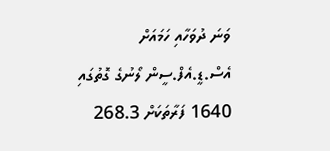ވަނަ ދުވަހާއި ހަމައަށް އެސް.ޑީ.އެފް.ސީން ލޯނުގެ ގޮތުގައި 1640 ފަރާތަކަށް 268.3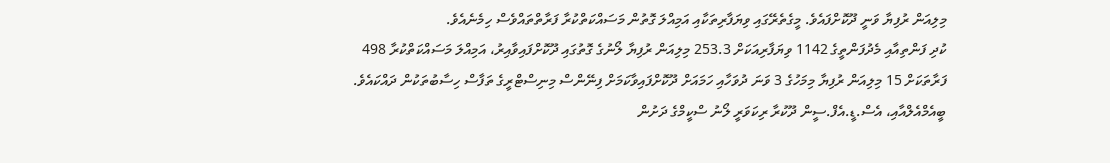މިލިއަން ރުފިޔާ ވަނީ ދޫކޮށްފައެވެ. މީގެތެރޭގައި ވިޔަފާރިތަކާއި އަމިއްލަ ގޮތުން މަސައްކަތްކުރާ ފަރާތްތައްވެސް ހިމެނެއެވެ.
ކުދި ފަންތިއާއި މެދުފަންތީގެ 1142 ވިޔަފާރިއަކަށް 253.3 މިލިއަން ރުފިޔާ ލޯނުގެ ގޮތުގައި ދޫކޮށްފައިވާއިރު، އަމިއްލަ މަސައްކަތްކުރާ 498 ފަރާތަކަށް 15 މިލިއަން ރުފިޔާ މިމަހުގެ 3 ވަނަ ދުވަހާއި ހަމައަށް ދޫކޮށްފައިވާކަމަށް ފިނޭންސް މިނިސްޓްރީގެ ތަފާސް ހިސާބުތަކުން ދައްކައެވެ.
ބީއެމްއެލްއާއި، އެސް.ޑީ.އެފް.ސީން ދޫކުރާ ރިކަވަރީ ލޯނު ސްކީމްގެ ދަށުން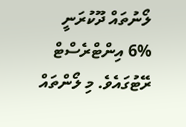ލޯނުތައް ދޫކުރަނީ %6 އިންޓްރެސްޓް ރޭޓުގައެވެ. މި ލޯންތައް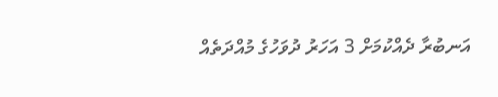އަނބުރާ ދެއްކުމަށް 3 އަހަރު ދުވަހުގެ މުއްދަތެއް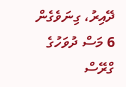ދޭއިރު، ގިނަވެގެން 6 މަސް ދުވަހުގެ ގްރޭސް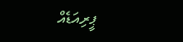ޕީރިއަޑެއް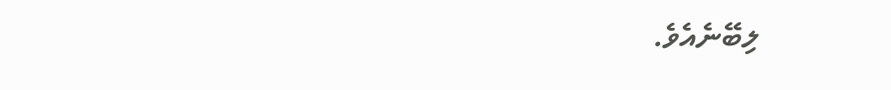ލިބޭނެއެވެ.